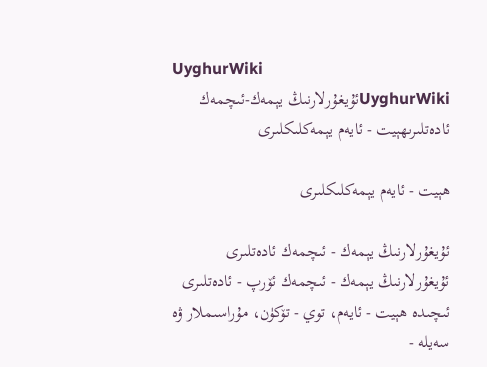UyghurWiki
UyghurWikiئۇيغۇرلارنىڭ يېمەك-ئىچمەك ئادەتلىرىھېيت - ئايەم يېمەكلىكلىرى

ھېيت - ئايەم يېمەكلىكلىرى

ئۇيغۇرلارنىڭ يېمەك - ئىچمەك ئادەتلىرى ئۇيغۇرلارنىڭ يېمەك - ئىچمەك ئۆرپ - ئادەتلىرى ئىچىدە ھېيت - ئايەم، توي - تۆكۈن، مۇراسىملار ۋە سەيلە -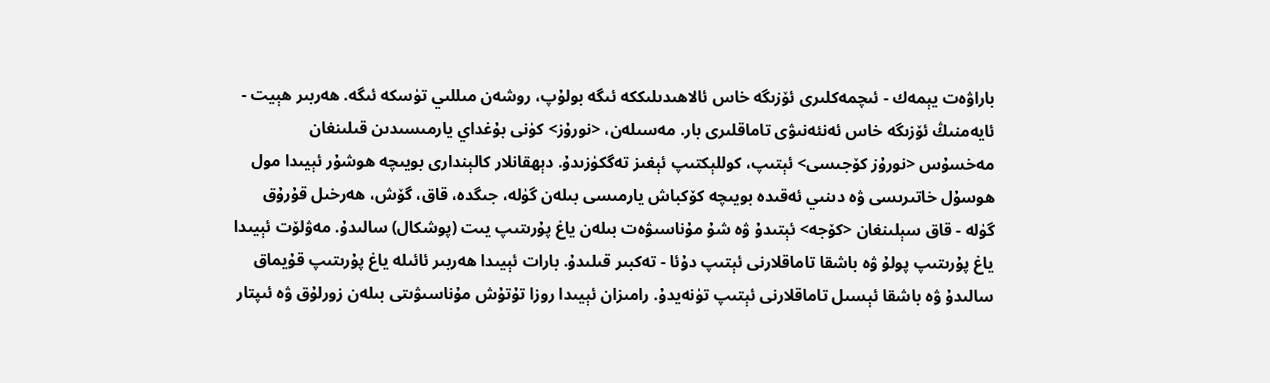باراۋەت يېمەك - ئىچمەكلىرى ئۆزىگە خاس ئالاھىدىلىككە ئىگە بولۇپ، روشەن مىللىي تۈسكە ئىگە. ھەربىر ھېيت - ئايەمنىڭ ئۆزىگە خاس ئەنئەنىۋى تاماقلىرى بار. مەسىلەن، <نورۇز> كۈنى بۇغداي يارمىسىدىن قىلىنغان مەخسۇس <نورۇز كۆجىسى> ئېتىپ، كوللېكتىپ ئېغىز تەگكۈزىدۇ. دېھقانلار كالېندارى بويىچە ھوشۇر ئېيىدا مول ھوسۇل خاتىرىسى ۋە دىنىي ئەقىدە بويىچە كۆكباش يارمىسى بىلەن گۈلە، جىگدە، قاق، گۆش، ھەرخىل قۇرۇق گۈلە - قاق سېلىنغان <كۆجە> ئېتىدۇ ۋە شۇ مۇناسىۋەت بىلەن ياغ پۇرىتىپ يىت (پوشكال) سالىدۇ. مەۋلۆت ئېيىدا ياغ پۇرىتىپ پولۇ ۋە باشقا تاماقلارنى ئېتىپ دۇئا - تەكبىر قىلىدۇ. بارات ئېيىدا ھەربىر ئائىلە ياغ پۇرىتىپ قۇيماق سالىدۇ ۋە باشقا ئېسىل تاماقلارنى ئېتىپ تۈنەيدۇ. رامىزان ئېيىدا روزا تۇتۇش مۇناسىۋىتى بىلەن زورلۇق ۋە ئىپتار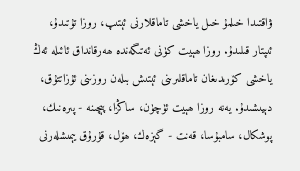ۋاقتىدا خىلمۇ خىل ياخشى تاماقلارنى ئېتىپ، روزا تۇتىدۇ، ئىپتار قىلىدۇ. روزا ھېيت كۈنى ئەتىگەندە ھەرقانداق ئائىلە ئەڭ ياخشى كۆرىدىغان تاماقلىرىنى ئېتىش بىلەن روزىنى ئۇزاتتۇق، دېيىشىدۇ. يەنە روزا ھېيت ئۈچۈن، ساڭزا، پېچىنە - پىرەنىك، پوشكال، سامبۇسا، قەنت - گېزەك، ھۆل، قۇرۇق يېمىشلەرنى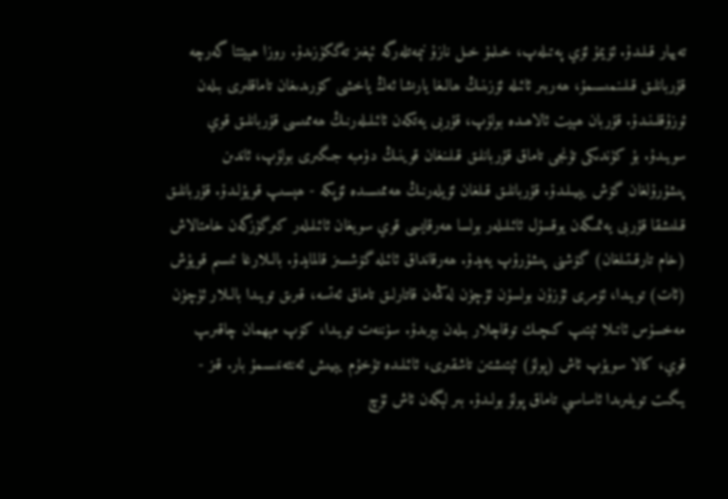تەييار قىلىدۇ. ئۆيمۇ ئۆي پەتىلەپ، خىلمۇ خىل نازۇ نېمەتلەرگە ئېغىز تەگكۈزىدۇ. روزا ھېيتتا گەرچە قۇربانلىق قىلىنمىسىمۇ، ھەربىر ئائىلە ئۆزىنىڭ ھالىغا يارىشا ئەڭ ياخشى كۆرىدىغان تاماقلىرى بىلەن ئوزۇقلىنىدۇ. قۇربان ھېيت ئالاھىدە بولۇپ، قۇربى يەتكەن ئائىلىلەرنىڭ ھەممىسى قۇربانلىق قوي سويىدۇ. بۇ كۈندىكى تۇنجى تاماق قۇربانلىق قىلىنغان قوينىڭ دۈمبە جىگىرى بولۇپ، ئاندىن پىشۇرۇلغان گۆش يېيىلىدۇ. قۇربانلىق قىلغان ئۆيلەرنىڭ ھەممىسىدە ئۆپكە - ھېسىپ قويۇلىدۇ. قۇربانلىق قىلىشقا قۇربى يەتمىگەن يوقسۇل ئائىلىلەر بولسا ھەرقايسى قوي سويغان ئائىلىلەر كىرگۈزگەن خامتالاش (خام تارقىتىلغان) گۆشنى پىشۇرۇپ يەيدۇ. ھەرقانداق ئائىلە گۆشسىز قالمايدۇ. بالىلارغا ئىسىم قويۇش (ئات) تويىدا، ئۆمرى ئۇزۇن بولسۇن ئۈچۈن لەڭمەن قاتارلىق تاماق ئەتسە، قىرىق تويىدا بالىلار ئۈچۈن مەخسۇس ئاتىلا ئېتىپ كىچىك توقاچلار بىلەن بېرىدۇ. سۈننەت تويىدا، كۆپ مېھمان چاقىرىپ قوي، كالا سويۇپ ئاش (پولۇ) ئېتىشتىن تاشقىرى، ئائىلىدە تۇخۇم يېيىش ئەنئەنىسىمۇ بار. قىز - يىگىت تويلىرىدا ئاساسىي تاماق پولۇ بولىدۇ. بىر لېگەن ئاش ئۈچ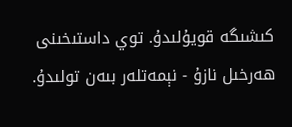كىشىگە قويۇلىدۇ. توي داستىخىنى ھەرخىل نازۇ - نېمەتلەر بىەن تولىدۇ.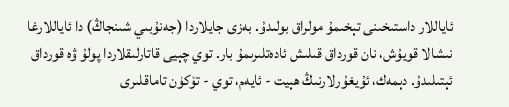ئاياللار داستىخىنى تېخىمۇ مولراق بولىدۇ. بەزى جايلاردا (جەنۇبىي شىنجاڭ) دا ئاياللارغا نىشالا قويۇش، نان قورداق قىلىش ئادەتلىرىمۇ بار. توي چېيى قاتارلىقلاردا پولۇ ۋە قورداق ئېتىلىدۇ. دېمەك، ئۇيغۇرلارنىڭ ھېيت - ئايەم، توي - تۆكۈن تاماقلىرى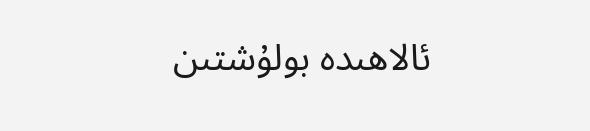ئالاھىدە بولۇشتىن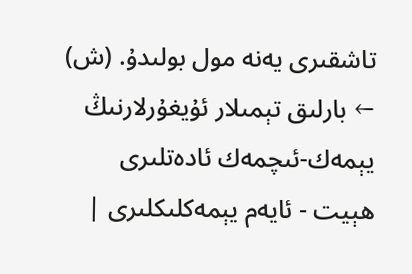تاشقىرى يەنە مول بولىدۇ. (ش)
← بارلىق تېمىلار ئۇيغۇرلارنىڭ يېمەك-ئىچمەك ئادەتلىرى
ھېيت - ئايەم يېمەكلىكلىرى |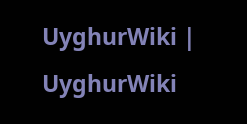UyghurWiki | UyghurWiki